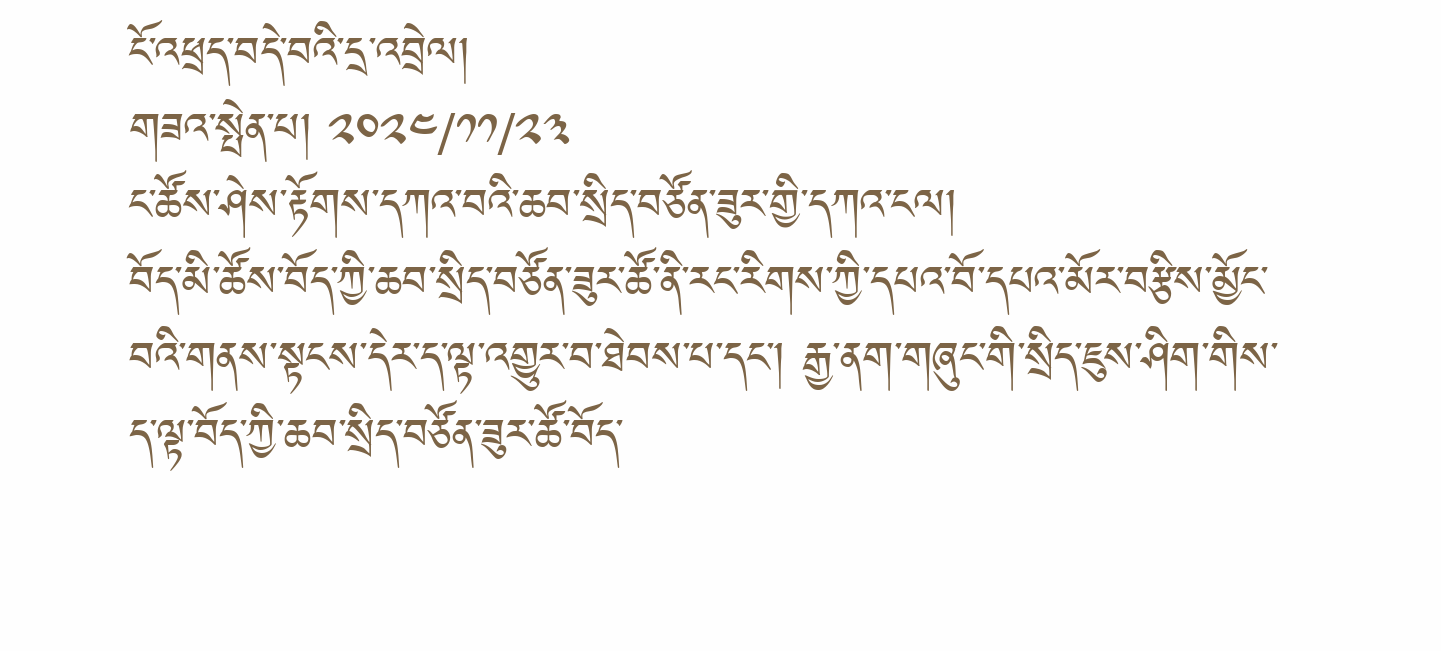ངོ་འཕྲད་བདེ་བའི་དྲ་འབྲེལ།
གཟའ་སྤེན་པ། ༢༠༢༤/༡༡/༢༣
ང་ཚོས་ཤེས་རྟོགས་དཀའ་བའི་ཆབ་སྲིད་བཙོན་ཟུར་གྱི་དཀའ་ངལ།
བོད་མི་ཚོས་བོད་ཀྱི་ཆབ་སྲིད་བཙོན་ཟུར་ཚོ་ནི་རང་རིགས་ཀྱི་དཔའ་བོ་དཔའ་མོར་བརྩིས་མྱོང་བའི་གནས་སྟངས་དེར་ད་ལྟ་འགྱུར་བ་ཐེབས་པ་དང་། རྒྱ་ནག་གཞུང་གི་སྲིད་ཇུས་ཤིག་གིས་ད་ལྟ་བོད་ཀྱི་ཆབ་སྲིད་བཙོན་ཟུར་ཚོ་བོད་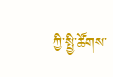ཀྱི་སྤྱི་ཚོགས་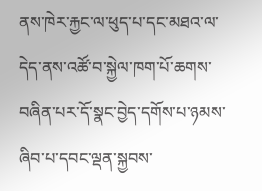ནས་ཁེར་རྐྱང་ལ་ཕུད་པ་དང་མཐའ་ལ་དེད་ནས་འཚོ་བ་སྐྱེལ་ཁག་པོ་ཆགས་བཞིན་པར་དོ་སྣང་བྱེད་དགོས་པ་ཉམས་ཞིབ་པ་དབང་ལྡན་སྐྱབས་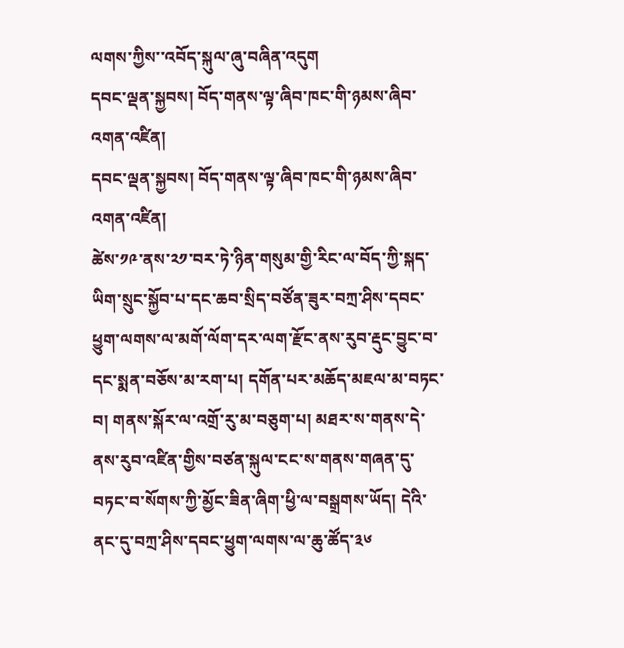ལགས་ཀྱིས་་འབོད་སྐུལ་ཞུ་བཞིན་འདུག
དབང་ལྡན་སྐྱབས། བོད་གནས་ལྟ་ཞིབ་ཁང་གི་ཉམས་ཞིབ་འགན་འཛིན།
དབང་ལྡན་སྐྱབས། བོད་གནས་ལྟ་ཞིབ་ཁང་གི་ཉམས་ཞིབ་འགན་འཛིན།
ཚེས་༡༩་ནས་༢༡་བར་ཏེ་ཉིན་གསུམ་གྱི་རིང་ལ་བོད་ཀྱི་སྐད་ཡིག་སྲུང་སྐྱོབ་པ་དང་ཆབ་སྲིད་བཙོན་ཟུར་བཀྲ་ཤིས་དབང་ཕྱུག་ལགས་ལ་མགོ་ལོག་དར་ལག་རྫོང་ནས་རུབ་རྡུང་བྱུང་བ་དང་སྨན་བཅོས་མ་རག་པ། དགོན་པར་མཆོད་མཇལ་མ་བཏང་བ། གནས་སྐོར་ལ་འགྲོ་རུ་མ་བཅུག་པ། མཐར་ས་གནས་དེ་ནས་རུབ་འཛིན་གྱིས་བཙན་སྐུལ་ངང་ས་གནས་གཞན་དུ་བཏང་བ་སོགས་ཀྱི་མྱོང་ཟིན་ཞིག་ཕྱི་ལ་བསྒྲགས་ཡོད། དེའི་ནང་དུ་བཀྲ་ཤིས་དབང་ཕྱུག་ལགས་ལ་ཆུ་ཚོད་༣༦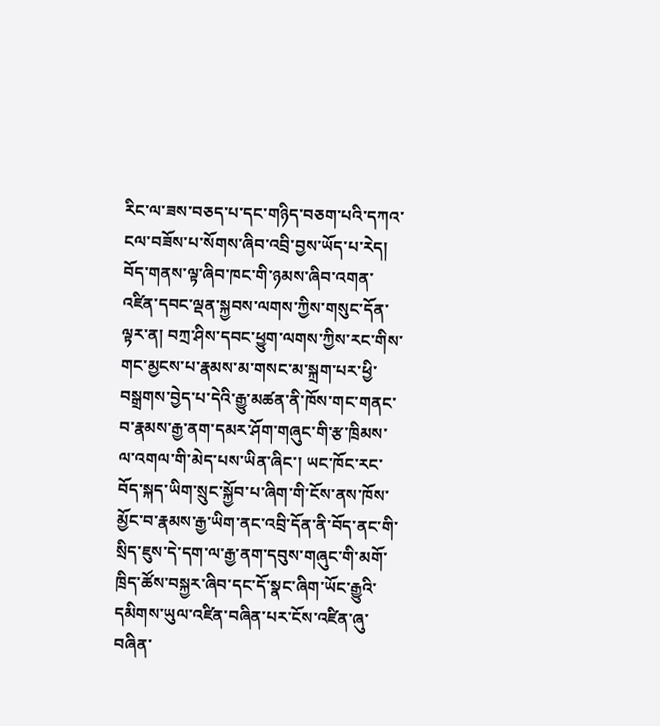རིང་ལ་ཟས་བཅད་པ་དང་གཉིད་བཅག་པའི་དཀའ་ངལ་བཟོས་པ་སོགས་ཞིབ་འབྲི་བྱས་ཡོད་པ་རེད། བོད་གནས་ལྟ་ཞིབ་ཁང་གི་ཉམས་ཞིབ་འགན་འཛིན་དབང་ལྡན་སྐྱབས་ལགས་ཀྱིས་གསུང་དོན་ལྟར་ན། བཀྲ་ཤིས་དབང་ཕྱུག་ལགས་ཀྱིས་རང་གིས་གང་མྱངས་པ་རྣམས་མ་གསང་མ་སྐྲག་པར་ཕྱི་བསྒྲགས་བྱེད་པ་དེའི་རྒྱུ་མཚན་ནི་ཁོས་གང་གནང་བ་རྣམས་རྒྱ་ནག་དམར་ཤོག་གཞུང་གི་རྩ་ཁྲིམས་ལ་འགལ་གི་མེད་པས་ཡིན་ཞིང་། ཡང་ཁོང་རང་བོད་སྐད་ཡིག་སྲུང་སྐྱོབ་པ་ཞིག་གི་ངོས་ནས་ཁོས་མྱོང་བ་རྣམས་རྒྱ་ཡིག་ནང་འབྲི་དོན་ནི་བོད་ནང་གི་སྲིད་ཇུས་དེ་དག་ལ་རྒྱ་ནག་དབུས་གཞུང་གི་མགོ་ཁྲིད་ཚོས་བསྐྱར་ཞིབ་དང་དོ་སྣང་ཞིག་ཡོང་རྒྱུའི་དམིགས་ཡུལ་འཛིན་བཞིན་པར་ངོས་འཛིན་ཞུ་བཞིན་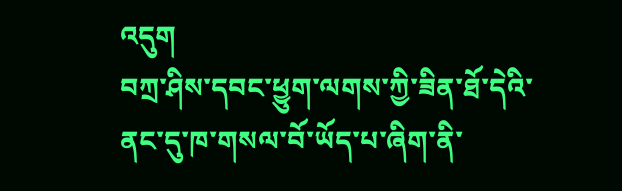འདུག
བཀྲ་ཤིས་དབང་ཕྱུག་ལགས་ཀྱི་ཟིན་ཐོ་དེའི་ནང་དུ་ཁ་གསལ་བོ་ཡོད་པ་ཞིག་ནི་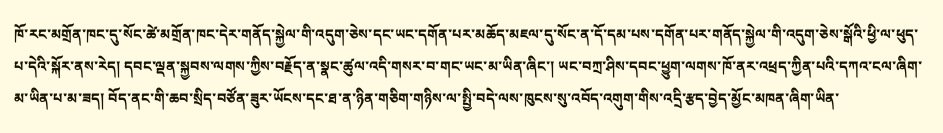ཁོ་རང་མགྲོན་ཁང་དུ་སོང་ཚེ་མགྲོན་ཁང་དེར་གནོད་སྐྱེལ་གི་འདུག་ཅེས་དང་ཡང་དགོན་པར་མཆོད་མཇལ་དུ་སོང་ན་དོ་དམ་པས་དགོན་པར་གནོད་སྐྱེལ་གི་འདུག་ཅེས་སྒོའི་ཕྱི་ལ་ཕུད་པ་དེའི་སྐོར་ནས་རེད། དབང་ལྡན་སྐྱབས་ལགས་ཀྱིས་བརྗོད་ན་སྣང་ཚུལ་འདི་གསར་བ་གང་ཡང་མ་ཡིན་ཞིང་། ཡང་བཀྲ་ཤིས་དབང་ཕྱུག་ལགས་ཁོ་ནར་འཕྲད་ཀྱིན་པའི་དཀའ་ངལ་ཞིག་མ་ཡིན་པ་མ་ཟད། བོད་ནང་གི་ཆབ་སྲིད་བཙོན་ཟུར་ཡོངས་དང་ཐ་ན་ཉིན་གཅིག་གཉིས་ལ་སྤྱི་བདེ་ལས་ཁུངས་སུ་འབོད་འགུག་གིས་འདྲི་རྩད་བྱེད་མྱོང་མཁན་ཞིག་ཡིན་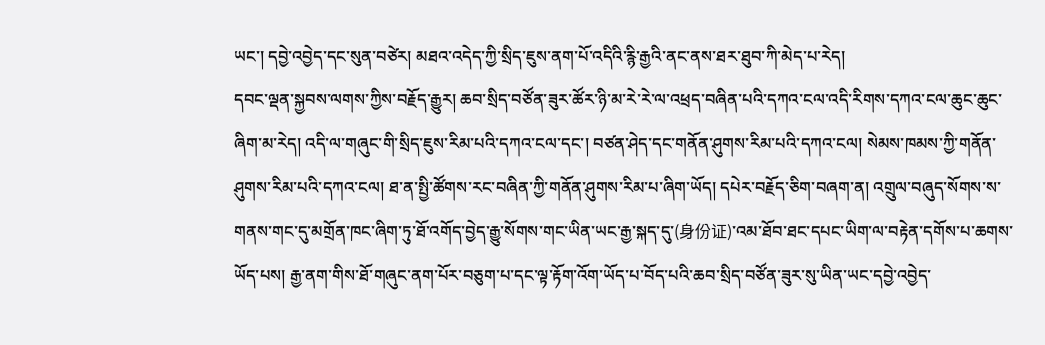ཡང་། དབྱེ་འབྱེད་དང་སུན་བཙེར། མཐའ་འདེད་ཀྱི་སྲིད་ཇུས་ནག་པོ་འདིའི་རྙི་རྒྱའི་ནང་ནས་ཐར་ཐུབ་ཀི་མེད་པ་རེད།
དབང་ལྡན་སྐྱབས་ལགས་ཀྱིས་བརྗོད་རྒྱུར། ཆབ་སྲིད་བཙོན་ཟུར་ཚོར་ཉི་མ་རེ་རེ་ལ་འཕྲད་བཞིན་པའི་དཀའ་ངལ་འདི་རིགས་དཀའ་ངལ་ཆུང་ཆུང་ཞིག་མ་རེད། འདི་ལ་གཞུང་གི་སྲིད་ཇུས་རིམ་པའི་དཀའ་ངལ་དང་། བཙན་ཤེད་དང་གནོན་ཤུགས་རིམ་པའི་དཀའ་ངལ། སེམས་ཁམས་ཀྱི་གནོན་ཤུགས་རིམ་པའི་དཀའ་ངལ། ཐ་ན་སྤྱི་ཚོགས་རང་བཞིན་ཀྱི་གནོན་ཤུགས་རིམ་པ་ཞིག་ཡོད། དཔེར་བརྗོད་ཅིག་བཞག་ན། འགྲུལ་བཞུད་སོགས་ས་གནས་གང་དུ་མགྲོན་ཁང་ཞིག་ཏུ་ཐོ་འགོད་བྱེད་རྒྱུ་སོགས་གང་ཡིན་ཡང་རྒྱ་སྐད་དུ་(身份证)་འམ་ཐོབ་ཐང་དཔང་ཡིག་ལ་བརྟེན་དགོས་པ་ཆགས་ཡོད་པས། རྒྱ་ནག་གིས་ཐོ་གཞུང་ནག་པོར་བཅུག་པ་དང་ལྟ་རྟོག་འོག་ཡོད་པ་བོད་པའི་ཆབ་སྲིད་བཙོན་ཟུར་སུ་ཡིན་ཡང་དབྱེ་འབྱེད་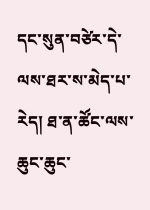དང་སུན་བཙེར་དེ་ལས་ཐར་ས་མེད་པ་རེད། ཐ་ན་ཚོང་ལས་ཆུང་ཆུང་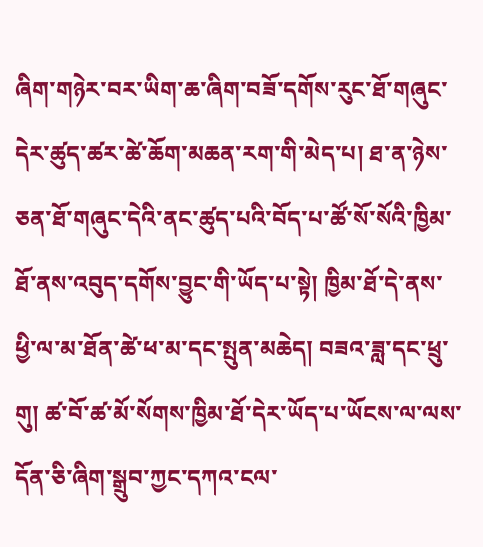ཞིག་གཉེར་བར་ཡིག་ཆ་ཞིག་བཟོ་དགོས་རུང་ཐོ་གཞུང་དེར་ཚུད་ཚར་ཚེ་ཆོག་མཆན་རག་གི་མེད་པ། ཐ་ན་ཉེས་ཅན་ཐོ་གཞུང་དེའི་ནང་ཚུད་པའི་བོད་པ་ཚོ་སོ་སོའི་ཁྱིམ་ཐོ་ནས་འབུད་དགོས་བྱུང་གི་ཡོད་པ་སྟེ། ཁྱིམ་ཐོ་དེ་ནས་ཕྱི་ལ་མ་ཐོན་ཚེ་ཕ་མ་དང་སྤུན་མཆེད། བཟའ་ཟླ་དང་ཕྲུ་གུ། ཚ་བོ་ཚ་མོ་སོགས་ཁྱིམ་ཐོ་དེར་ཡོད་པ་ཡོངས་ལ་ལས་དོན་ཅི་ཞིག་སྒྲུབ་ཀྱང་དཀའ་ངལ་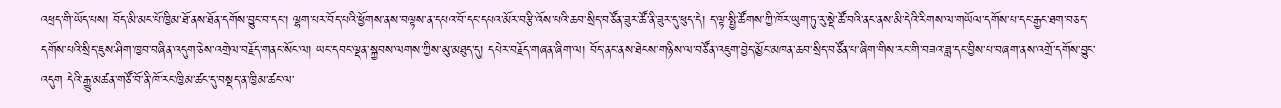འཕྲད་གི་ཡོད་པས། བོད་མི་མང་པོ་ཁྱིམ་ཐོ་ནས་ཐོན་དགོས་བྱུང་བ་དང་། ལྷག་པར་བོད་པའི་ཕྱོགས་ནས་བལྟས་ན་དཔའ་བོ་དང་དཔའ་མོར་བརྩི་འོས་པའི་ཆབ་སྲིད་བཙོན་ཟུར་ཚོ་ནི་ཟུར་དུ་ཕུད་དེ། ད་ལྟ་སྤྱི་ཚོགས་ཀྱི་ཁོར་ཡུག་ཏུ་རུ་སྡེ་ཚོ་བའི་ནང་ནས་མི་དེའི་རིགས་ལ་གཡོལ་དགོས་པ་དང་རྒྱང་ཐག་བཅད་དགོས་པའི་སྲིད་ཇུས་ཤིག་ཁྱབ་བཞིན་འདུག་ཅེས་འགྲེལ་བརྗོད་གནང་སོང་ལ། ཡང་དབང་ལྡན་སྐྱབས་ལགས་ཀྱིས་མུ་མཐུད་དུ། དཔེར་བརྗོད་གཞན་ཞིག་ལ། བོད་ནང་ནས་ཐེངས་གཉིས་ལ་བཙོན་འཇུག་བྱེད་མྱོང་མཁན་ཆབ་སྲིད་བཙོན་པ་ཞིག་གིས་རང་གི་བཟའ་ཟླ་དང་བྱིས་པ་བཞག་ནས་འགྲོ་དགོས་བྱུང་འདུག དེའི་རྒྱུ་མཚན་གཙོ་བོ་ནི་ཁོ་རང་ཁྱིམ་ཚང་དུ་བསྡད་ན་ཁྱིམ་ཚང་ལ་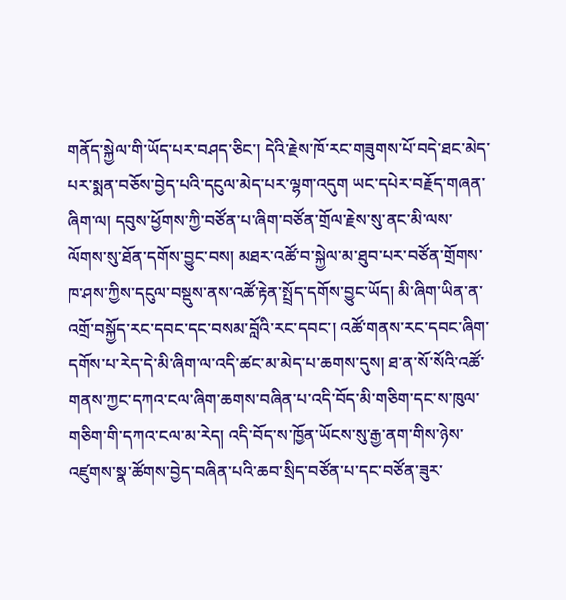གནོད་སྐྱེལ་གི་ཡོད་པར་བཤད་ཅིང་། དེའི་རྗེས་ཁོ་རང་གཟུགས་པོ་བདེ་ཐང་མེད་པར་སྨན་བཅོས་བྱེད་པའི་དངུལ་མེད་པར་ལྷག་འདུག ཡང་དཔེར་བརྗོད་གཞན་ཞིག་ལ། དབུས་ཕྱོགས་ཀྱི་བཙོན་པ་ཞིག་བཙོན་གྲོལ་རྗེས་སུ་ནང་མི་ལས་ལོགས་སུ་ཐོན་དགོས་བྱུང་བས། མཐར་འཚོ་བ་སྐྱེལ་མ་ཐུབ་པར་བཙོན་གྲོགས་ཁ་ཤས་ཀྱིས་དངུལ་བསྡུས་ནས་འཚོ་རྟེན་སྤྲོད་དགོས་བྱུང་ཡོད། མི་ཞིག་ཡིན་ན་འགྲོ་བསྐྱོད་རང་དབང་དང་བསམ་བློའི་རང་དབང་། འཚོ་གནས་རང་དབང་ཞིག་དགོས་པ་རེད་དེ་མི་ཞིག་ལ་འདི་ཚང་མ་མེད་པ་ཆགས་དུས། ཐ་ན་སོ་སོའི་འཚོ་གནས་ཀྱང་དཀའ་ངལ་ཞིག་ཆགས་བཞིན་པ་འདི་བོད་མི་གཅིག་དང་ས་ཁུལ་གཅིག་གི་དཀའ་ངལ་མ་རེད། འདི་བོད་ས་ཁྱོན་ཡོངས་སུ་རྒྱ་ནག་གིས་ཉེས་འཛུགས་སྣ་ཚོགས་བྱེད་བཞིན་པའི་ཆབ་སྲིད་བཙོན་པ་དང་བཙོན་ཟུར་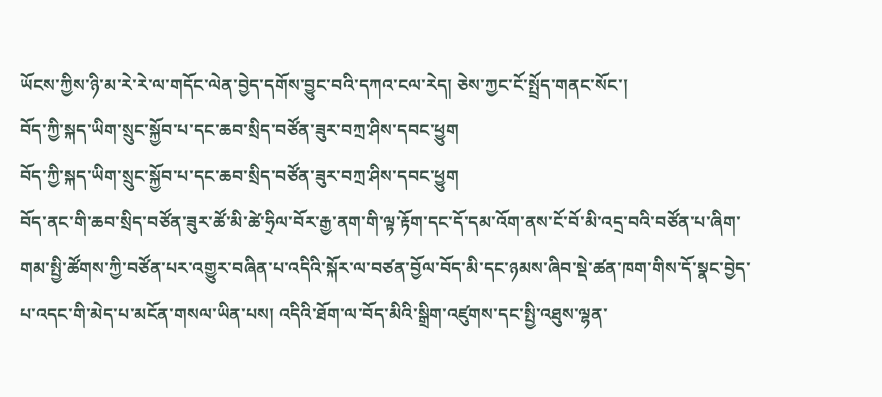ཡོངས་ཀྱིས་ཉི་མ་རེ་རེ་ལ་གདོང་ལེན་བྱེད་དགོས་བྱུང་བའི་དཀའ་ངལ་རེད། ཅེས་ཀྱང་ངོ་སྤྲོད་གནང་སོང་།
བོད་ཀྱི་སྐད་ཡིག་སྲུང་སྐྱོབ་པ་དང་ཆབ་སྲིད་བཙོན་ཟུར་བཀྲ་ཤིས་དབང་ཕྱུག
བོད་ཀྱི་སྐད་ཡིག་སྲུང་སྐྱོབ་པ་དང་ཆབ་སྲིད་བཙོན་ཟུར་བཀྲ་ཤིས་དབང་ཕྱུག
བོད་ནང་གི་ཆབ་སྲིད་བཙོན་ཟུར་ཚོ་མི་ཚེ་ཧྲིལ་བོར་རྒྱ་ནག་གི་ལྟ་རྟོག་དང་དོ་དམ་འོག་ནས་ངོ་བོ་མི་འདྲ་བའི་བཙོན་པ་ཞིག་གམ་སྤྱི་ཚོགས་ཀྱི་བཙོན་པར་འགྱུར་བཞིན་པ་འདིའི་སྐོར་ལ་བཙན་བྱོལ་བོད་མི་དང་ཉམས་ཞིབ་སྡེ་ཚན་ཁག་གིས་དོ་སྣང་བྱེད་པ་འདང་གི་མེད་པ་མངོན་གསལ་ཡིན་པས། འདིའི་ཐོག་ལ་བོད་མིའི་སྒྲིག་འཛུགས་དང་སྤྱི་འཐུས་ལྷན་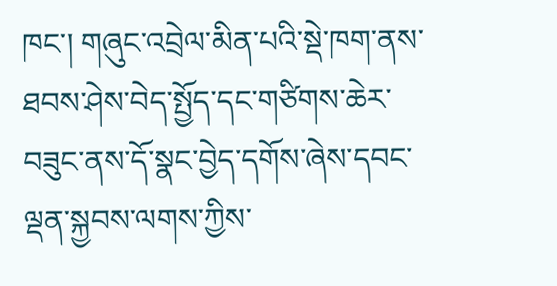ཁང་། གཞུང་འབྲེལ་མིན་པའི་སྡེ་ཁག་ནས་ཐབས་ཤེས་བེད་སྤྱོད་དང་གཙིགས་ཆེར་བཟུང་ནས་དོ་སྣང་བྱེད་དགོས་ཞེས་དབང་ལྡན་སྐྱབས་ལགས་ཀྱིས་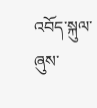འབོད་སྐུལ་ཞུས་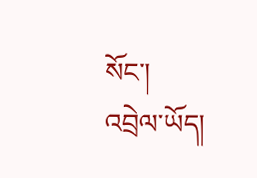སོང་།
འབྲེལ་ཡོད།